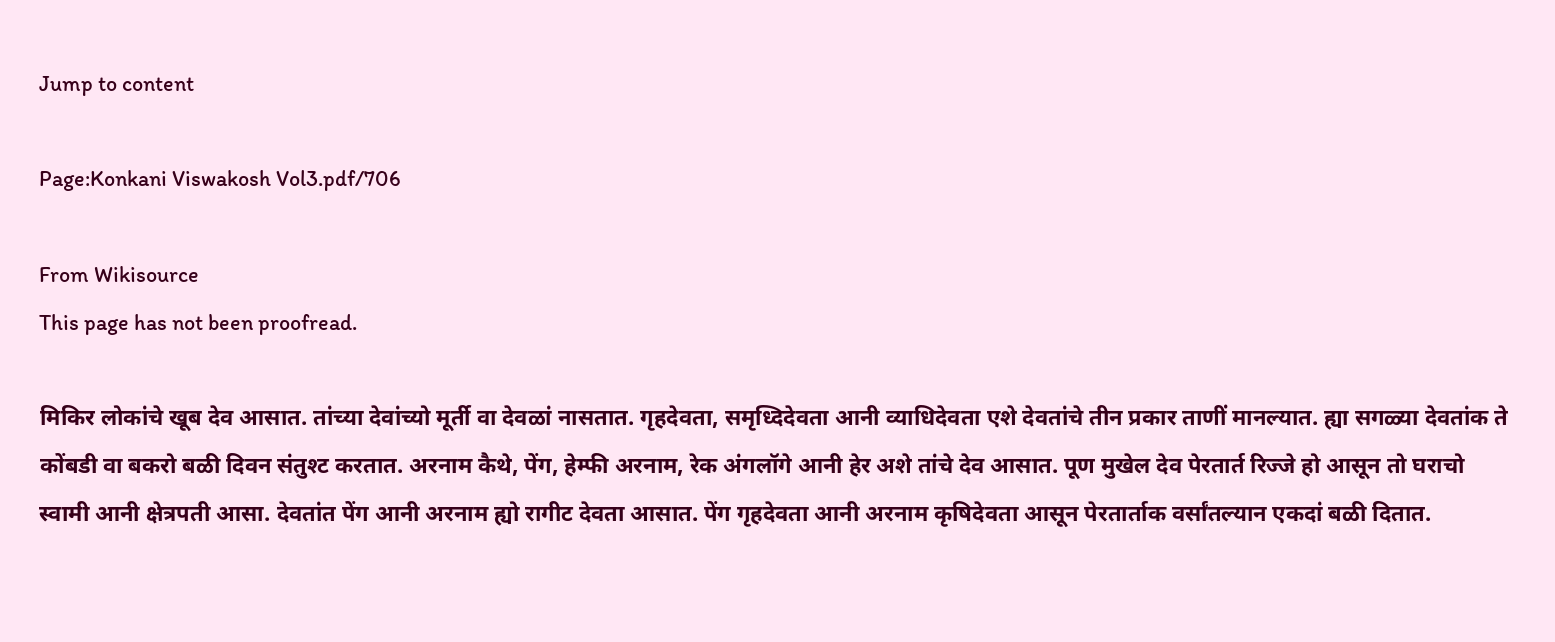Jump to content

Page:Konkani Viswakosh Vol3.pdf/706

From Wikisource
This page has not been proofread.

मिकिर लोकांचे खूब देव आसात. तांच्या देवांच्यो मूर्ती वा देवळां नासतात. गृहदेवता, समृध्दिदेवता आनी व्याधिदेवता एशे देवतांचे तीन प्रकार ताणीं मानल्यात. ह्या सगळ्या देवतांक ते कोंबडी वा बकरो बळी दिवन संतुश्ट करतात. अरनाम कैथे, पेंग, हेम्फी अरनाम, रेक अंगलॉगे आनी हेर अशे तांचे देव आसात. पूण मुखेल देव पेरतार्त रिज्जे हो आसून तो घराचो स्वामी आनी क्षेत्रपती आसा. देवतांत पेंग आनी अरनाम ह्यो रागीट देवता आसात. पेंग गृहदेवता आनी अरनाम कृषिदेवता आसून पेरतार्ताक वर्सांतल्यान एकदां बळी दितात.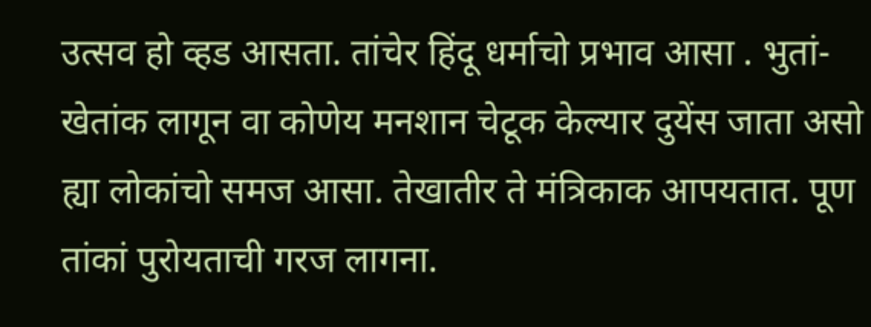उत्सव हो व्हड आसता. तांचेर हिंदू धर्माचो प्रभाव आसा . भुतां- खेतांक लागून वा कोणेय मनशान चेटूक केल्यार दुयेंस जाता असो ह्या लोकांचो समज आसा. तेखातीर ते मंत्रिकाक आपयतात. पूण तांकां पुरोयताची गरज लागना.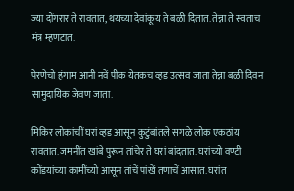ज्या दोंगरार ते रावतात, थयच्या देवांकूय ते बळी दितात. तेन्ना ते स्वताच मंत्र म्हणटात.

पेरणेचो हंगाम आनी नवें पीक येतकच व्हड उत्सव जाता तेन्ना बळी दिवन सामुदायिक जेवण जाता.

मिकिर लोकांचीं घरां व्हड आसून कुटुंबांतले सगळे लोक एकठांय रावतात. जमनींत खांबे पुरून तांचेर ते घरां बांदतात. घरांच्यो वण्टी कोंडयांच्या कामींच्यो आसून तांचें पांखें तणाचें आसात. घरांत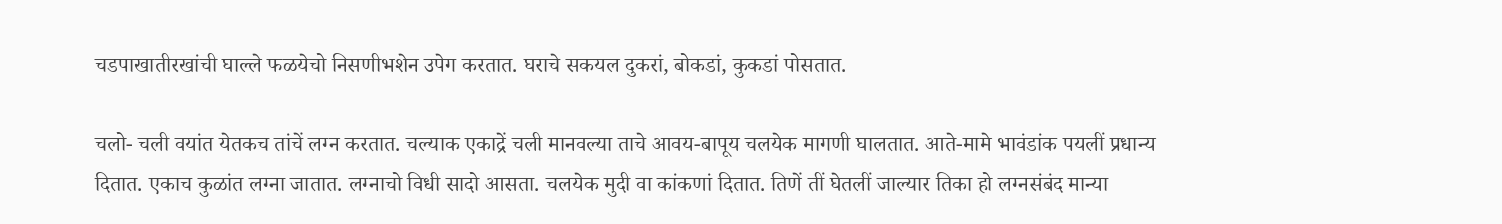चडपाखातीरखांची घाल्ले फळयेचो निसणीभशेन उपेग करतात. घराचे सकयल दुकरां, बोकडां, कुकडां पोसतात.

चलो- चली वयांत येतकच तांचें लग्न करतात. चल्याक एकाद्रें चली मानवल्या ताचे आवय-बापूय चलयेक मागणी घालतात. आते-मामे भावंडांक पयलीं प्रधान्य दितात. एकाच कुळांत लग्ना जातात. लग्नाचो विधी सादो आसता. चलयेक मुदी वा कांकणां दितात. तिणें तीं घेतलीं जाल्यार तिका हो लग्नसंबंद मान्या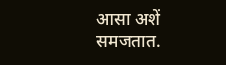आसा अशें समजतात.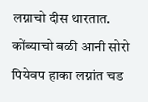लग्नाचो दीस थारतात. कोंब्याचो बळी आनी सोरो पियेवप हाका लग्नांत चड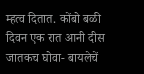म्हत्व दितात. कोंबो बळी दिवन एक रात आनी दीस जातकच घोवा- बायलेचें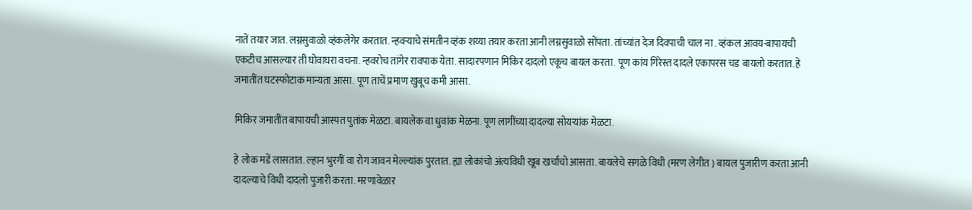नातें तयार जात. लग्नसुवाळो व्हंकलेगेर करतात. न्हवऱ्याचे संमतीन व्हंक शय्या तयार करता आनी लग्नसुवाळो सोंपता. तांच्यांत देज दिवपाची चाल ना . व्हंकल आवय-बापायची एकटीच आसल्यार ती घोवाघरा वचना. न्हवरोच तांगेर रावपाक येता. सादारपणान मिकिर दादलो एकूच बायल करता. पूण कांय गिरेस्त दादले एकापरस चड बायलो करतात. हे जमातींत घटस्फोटाक मान्यता आसा. पूण ताचें प्रमाण खुबूच कमी आसा.

मिकिर जमातींत बापायची आस्पत पुतांक मेळटा. बायलेक वा धुवांक मेळना. पूण लागींच्या दादल्या सोयऱ्यांक मेळटा.

हे लोक मडें लासतात. ल्हान भुरगीं वा रोग जावन मेल्ल्यांक पुरतात. ह्या लोकांचो अंत्यविधी खूब खर्चाचो आसता. बायलेचे सगळे विधी (मरण लेगीत ) बायल पुजारीण करता आनी दादल्याचे विधी दादलो पुजारी करता. मरणावेळार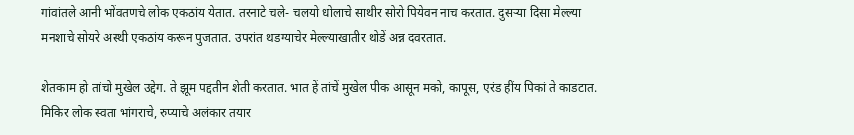गांवांतले आनी भोंवतणचे लोक एकठांय येतात. तरनाटे चले- चलयो धोलाचे साथीर सोरो पियेवन नाच करतात. दुसऱ्या दिसा मेल्ल्या मनशाचे सोयरे अस्थी एकठांय करून पुजतात. उपरांत थडग्याचेर मेल्ल्याखातीर थोडें अन्न दवरतात.

शेतकाम हो तांचो मुखेल उद्देग. ते झूम पद्दतीन शेती करतात. भात हें तांचें मुखेल पीक आसून मको, कापूस, एरंड हींय पिकां ते काडटात. मिकिर लोक स्वता भांगराचे, रुप्याचे अलंकार तयार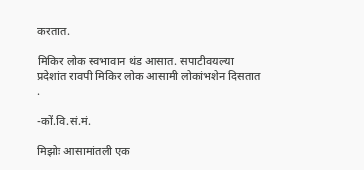करतात.

मिकिर लोक स्वभावान थंड आसात. सपाटीवयल्या प्रदेशांत रावपी मिकिर लोक आसामी लोकांभशेन दिसतात .

-कों.वि.सं.मं.

मिझोः आसामांतली एक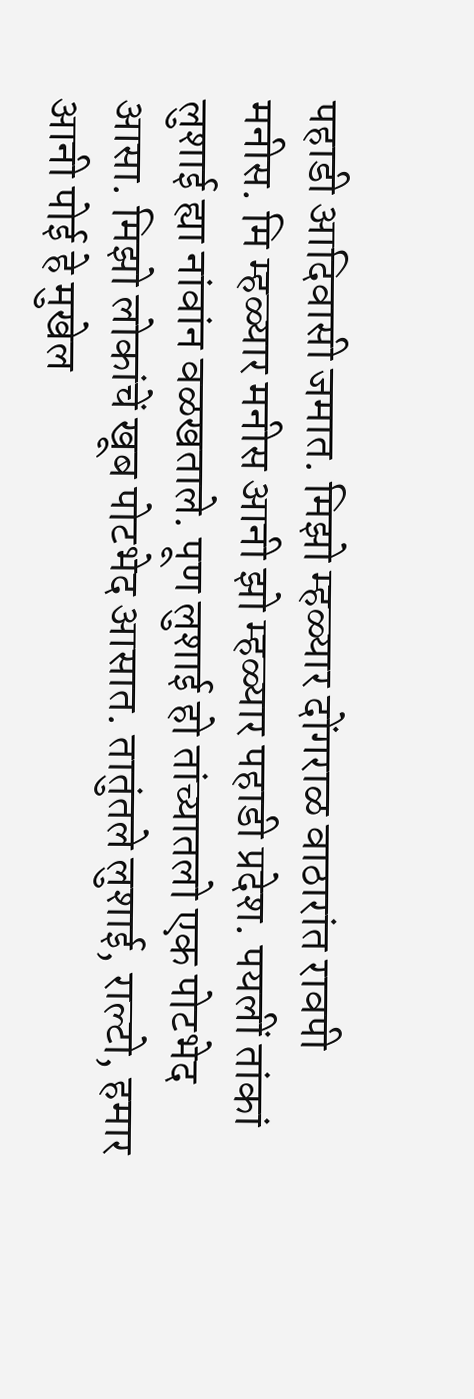पहाडी आदिवासी जमात. मिझो म्हळ्यार दोंगराळ वाठारांत रावपी मनीस. मि म्हळ्यार मनीस आनी झो म्हळ्यार पहाडी प्रदेश. पयलीं तांकां लुशाई ह्या नांवांन वळखताले. पूण लुशाई हो तांच्यातलो एक पोटभेद आसा. मिझो लोकांचें खूब पोटभेद आसात. तातुंतले लुशाई, राल्टो, हमार आनी पोई हे मुखेल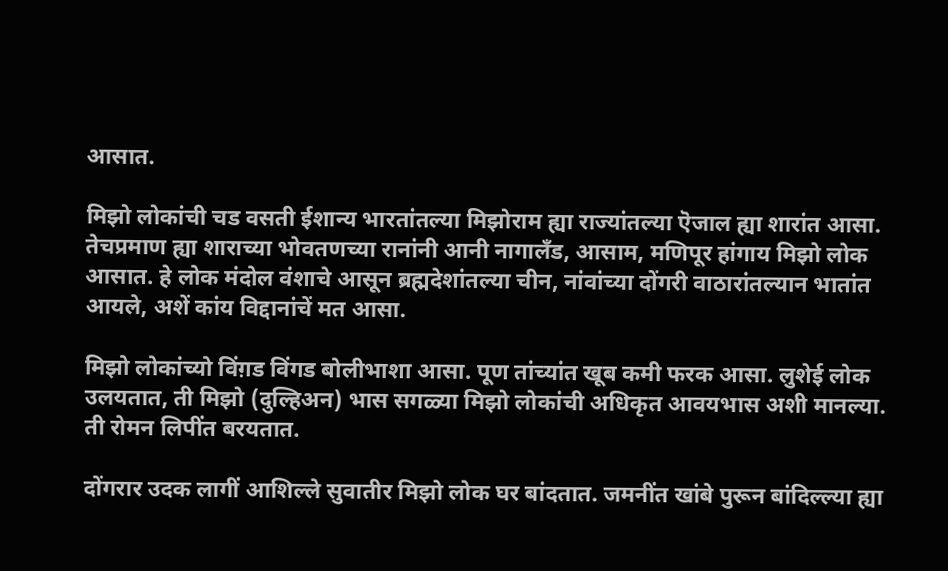आसात.

मिझो लोकांची चड वसती ईशान्य भारतांतल्या मिझोराम ह्या राज्यांतल्या ऎजाल ह्या शारांत आसा. तेचप्रमाण ह्या शाराच्या भोवतणच्या रानांनी आनी नागालँड, आसाम, मणिपूर हांगाय मिझो लोक आसात. हे लोक मंदोल वंशाचे आसून ब्रह्मदेशांतल्या चीन, नांवांच्या दोंगरी वाठारांतल्यान भातांत आयले, अशें कांय विद्दानांचें मत आसा.

मिझो लोकांच्यो विंग़ड विंगड बोलीभाशा आसा. पूण तांच्यांत खूब कमी फरक आसा. लुशेई लोक उलयतात, ती मिझो (दुल्हिअन) भास सगळ्या मिझो लोकांची अधिकृत आवयभास अशी मानल्या. ती रोमन लिपींत बरयतात.

दोंगरार उदक लागीं आशिल्ले सुवातीर मिझो लोक घर बांदतात. जमनींत खांबे पुरून बांदिल्ल्या ह्या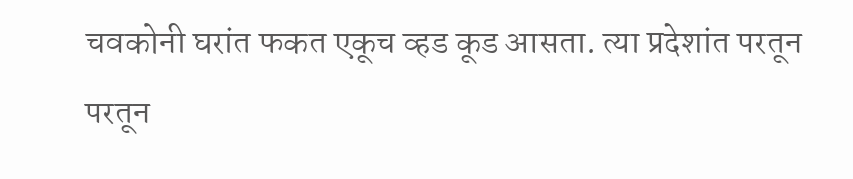चवकोनी घरांत फकत एकूच व्हड कूड आसता. त्या प्रदेशांत परतून परतून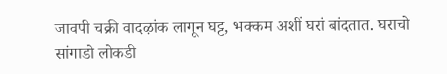जावपी चक्री वादऴांक लागून घट्ट, भक्कम अशीं घरां बांदतात. घराचो सांगाडो लोकडी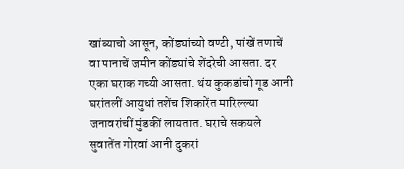खांब्याचो आसून, कोंड्यांच्यो वण्टी, पांखें तणाचें वा पानाचें जमीन कोंड्यांचे शेंदरेची आसता. दर एका घराक गच्यी आसता. थंय कुकडांचो गूड आनी घरांतलीं आयुधां तशेंच शिकारेंत मारिल्ल्या जनावरांचीं मुंडकीं लायतात. घराचे सकयले सुवातेंत गोरवां आनी दुकरां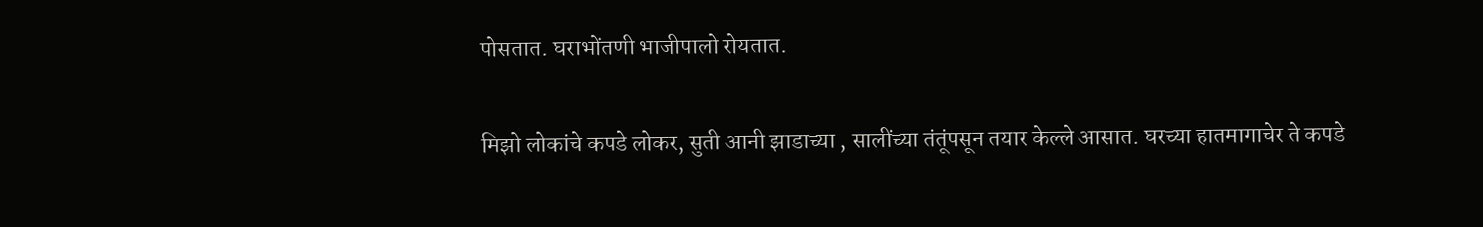पोसतात. घराभोंतणी भाजीपालो रोयतात.

मिझो लोकांचे कपडे लोकर, सुती आनी झाडाच्या , सालींच्या तंतूंपसून तयार केल्ले आसात. घरच्या हातमागाचेर ते कपडे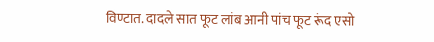विण्टात. दादले सात फूट लांब आनी पांच फूट रूंद एसो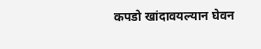कपडो खांदावयल्यान घेवन